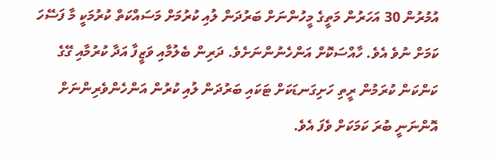އުމުރުން 30 އަހަރުން މަތީގެ މީހުންނަށް ބަރުދަން ލުއި ކުރުމަށް މަސައްކަތް ކުރުމަކީ މާ ފަސޭހަ ކަމަށް ނުވެ އެވެ. ހާއްސަކޮށް އަންހެނުންނަށެވެ. ދަރިން ބެލުމާއި ވަޒީފާ އަދާ ކުރުމާއި ގޭގެ ކަންކަން ކުރަމުން ރީތި ހަށިގަނޑަކަށް ޓަކައި ބަރުދަން ލުއި ކުރުން އަންހެންވެރިންނަށް އޮންނަނީ ބުރަ ކަމަކަށް ވެފަ އެވެ.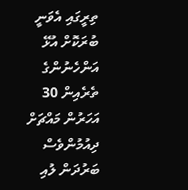ތިރީގައި އެވަނީ ބުރަކޮށް އުޅޭ އަންހެނުންގެ ތެރެއިން 30 އަހަރުން މައްޗަށް ދިއުމުންވެސް ބަރުދަން ލުއި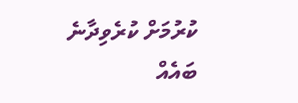ކުރުމަށް ކުރެވިދާނެ ބައެއް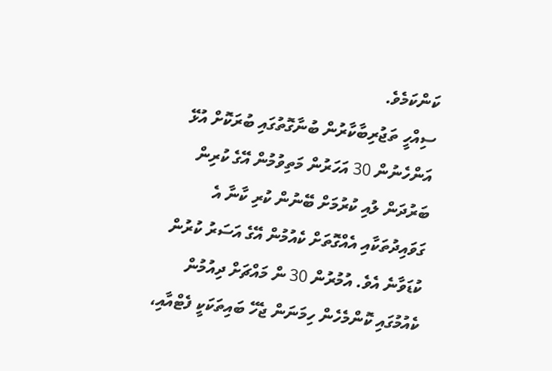ކަންކަމެވެ.
ސިއްހީ ތަޖުރިބާކާރުން ބުނާގޮތުގައި ބުރަކޮށް އުޅޭ އަންހެނުން 30 އަހަރުން މަތިވުމުން އޭގެ ކުރިން ބަރުދަން ލުއި ކުރުމަށް ބޭނުން ކުރި ކާނާ އެ ގަވައިދުތަކާއި އެއްގޮތަށް ކެއުމުން އޭގެ އަސަރު ކުރުން ކުޑަވާނެ އެވެ. އުމުރުން 30 ން މައްޗަށް ދިއުމުން ކެއުމުގައި ކޮންމެހެން ހިމަނަން ޖެހޭ ބައިތަކަކީ ފެޓްއާއި،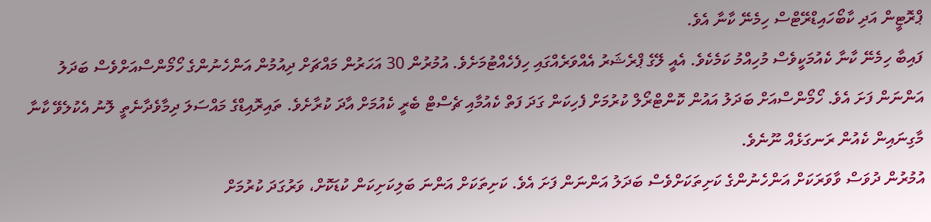ޕްރޮޓީން އަދި ކާބޯހައިޑްރޭޓްސް ހިމެނޭ ކާނާ އެވެ.
ފައިބާ ހިމެނޭ ކާނާ ކެއުމަކީވެސް މުހިއްމު ކަމެކެވެ. އެއީ ލޭގެ ޕްރެޝަރު އެއްވަރެއްގައި ހިފެހެއްޓުމަށެވެ. އުމުރުން 30 އަހަރުން މައްޗަށް ދިއުމުން އަންހެނުންގެ ހޯމޯންސްއަށްވެސް ބަދަލު އަންނަން ފަށަ އެވެ. ހޯމޯންސްއަށް ބަދަލު އައުން ކޮންޓްރޯލް ކުރުމަށް ފެހިކަން ގަދަ ފަތް ކެއުމާއި ޗެސްޓް ބެރީ ކެއުމަށް އާދަ ކުރާށެވެ. ތައިރޮއިޑްގެ މައްސަލަ ދިމާވެދާނެތީ ލޮނު އެކުލެވޭ ކާނާ މާގިނައިން ކެއުން ރަނގަޅެއް ނޫނެވެ.
އުމުރުން ދުވަސް ވާވަރަކަށް އަންހެނުންގެ ކަށިތަކަށްވެސް ބަދަލު އަންނަން ފަށަ އެވެ. ކަށިތަކަށް އަންނަ ބަލިކަށިކަން ކުޑަކޮށް، ވަރުގަދަ ކުރުމަށް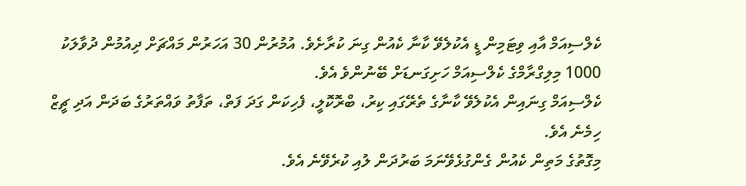ކެލްސިއަމް އާއި ވިޓަމިން ޑީ އެކުލެވޭ ކާނާ ކެއުން ގިނަ ކުރާށެވެ. އުމުރުން 30 އަހަރުން މައްޗަށް ދިއުމުން ދުވާލަކު 1000 މިލިގްރާމްގެ ކެލްސިއަމް ހަށިގަނޑަށް ބޭނުންވެ އެވެ.
ކެލްސިއަމް ގިނައިން އެކުލެވޭ ކާނާގެ ތެރޭގައި ކިރު، ބްރޮކޮލީ، ފެހިކަން ގަދަ ފަތް، ތަފާތު ވައްތަރުގެ ބަދަން އަދި ޗީޒް ހިމެނެ އެވެ.
މިގޮތުގެ މަތިން ކެއުން ގެންގުޅެވޭނަމަ ބަރުދަން ލުއި ކުރެވޭނެ އެވެ.